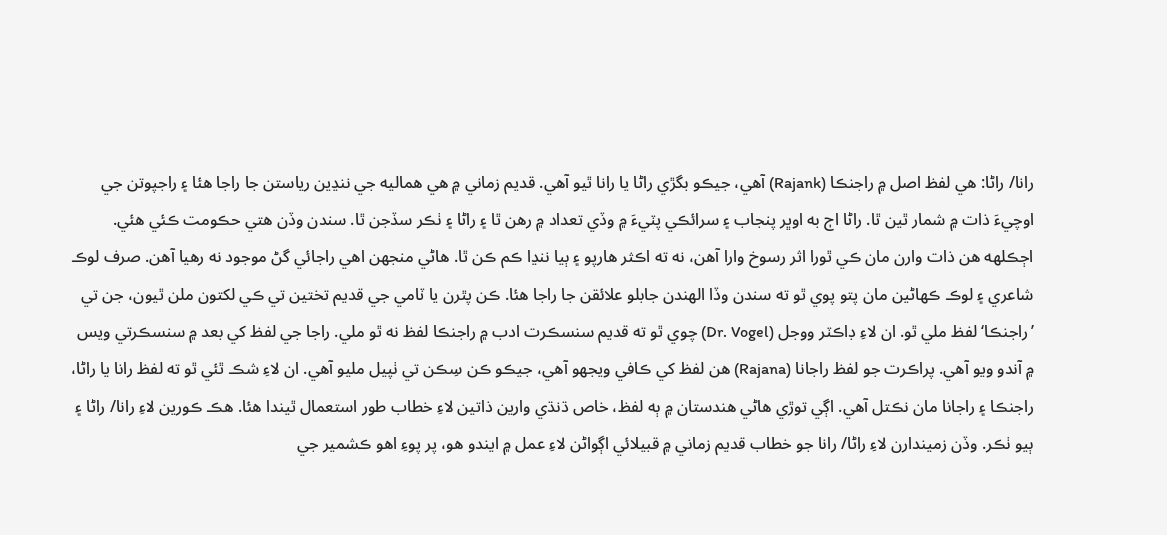رانا/ راڻا: هي لفظ اصل ۾ راجنڪا (Rajank) آهي، جيڪو بگڙي راڻا يا رانا ٿيو آهي. قديم زماني ۾ هي هماليه جي ننڍين رياستن جا راجا هئا ۽ راجپوتن جي اوچيءَ ذات ۾ شمار ٿين ٿا. راڻا اڄ به اوڀر پنجاب ۽ سرائڪي پٽيءَ ۾ وڏي تعداد ۾ رهن ٿا ۽ راڻا ۽ ٺڪر سڏجن ٿا. سندن وڏن هتي حڪومت ڪئي هئي. اڄڪلهه هن ذات وارن مان ڪي ٿورا اثر رسوخ وارا آهن، نه ته اڪثر هارپو ۽ ٻيا ننڍا ڪم ڪن ٿا. هاڻي منجهن اهي راجائي گڻ موجود نه رهيا آهن. صرف لوڪ شاعري ۽ لوڪ ڪهاڻين مان پتو پوي ٿو ته سندن وڏا الهندن جابلو علائقن جا راجا هئا. ڪن پٿرن يا ٽامي جي قديم تختين تي ڪي لکتون ملن ٿيون، جن تي ’راجنڪا‘ لفظ ملي ٿو. ان لاءِ ڊاڪٽر ووجل (Dr. Vogel) چوي ٿو ته قديم سنسڪرت ادب ۾ راجنڪا لفظ نه ٿو ملي. راجا جي لفظ کي بعد ۾ سنسڪرتي ويس ۾ آندو ويو آهي. پراڪرت جو لفظ راجانا (Rajana) هن لفظ کي ڪافي ويجهو آهي، جيڪو ڪن سِڪن تي ٺپيل مليو آهي. ان لاءِ شڪ ٿئي ٿو ته لفظ رانا يا راڻا، راجنڪا ۽ راجانا مان نڪتل آهي. اڳي توڙي هاڻي هندستان ۾ ٻه لفظ، خاص ڌنڌي وارين ذاتين لاءِ خطاب طور استعمال ٿيندا هئا. هڪ ڪورين لاءِ رانا/ راڻا ۽ ٻيو ٺڪر. وڏن زميندارن لاءِ راڻا/ رانا جو خطاب قديم زماني ۾ قبيلائي اڳواڻن لاءِ عمل ۾ ايندو هو، پر پوءِ اهو ڪشمير جي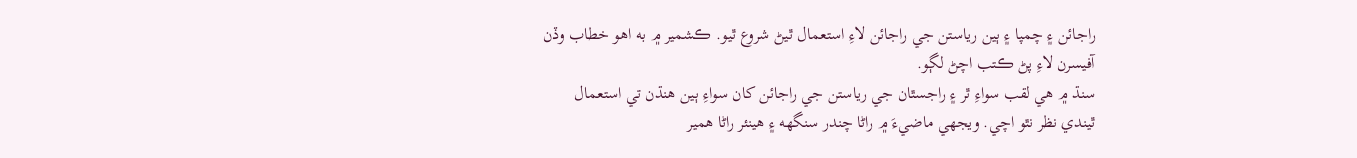راجائن ۽ چمپا ۽ ٻين رياستن جي راجائن لاءِ استعمال ٿيڻ شروع ٿيو. ڪشمير ۾ به اهو خطاب وڏن آفيسرن لاءِ پڻ ڪتب اچڻ لڳو.
سنڌ ۾ هي لقب سواءِ ٿر ۽ راجسٿان جي رياستن جي راجائن کان سواءِ ٻين هنڌن تي استعمال ٿيندي نظر نٿو اچي. ويجهي ماضيءَ ۾ راڻا چندر سنگهه ۽ هينئر راڻا همير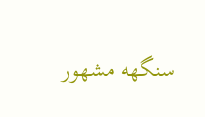سنگهه مشهور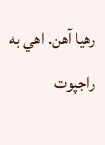رهيا آهن. اهي به راجپوت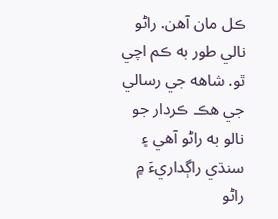ڪل مان آهن. راڻو نالي طور به ڪم اچي ٿو. شاهه جي رسالي جي هڪ ڪردار جو نالو به راڻو آهي ۽ سنڌي راڳداريءَ ۾ راڻو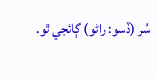سُر (ڏسو: راڻو) ڳائجي ٿو.